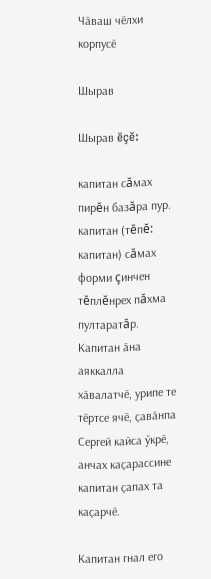Чӑваш чӗлхи корпусӗ

Шырав

Шырав ĕçĕ:

капитан сăмах пирĕн базăра пур.
капитан (тĕпĕ: капитан) сăмах форми çинчен тĕплĕнрех пăхма пултаратăр.
Капитан ӑна аяккалла хӑвалатчӗ, урипе те тӗртсе ячӗ, ҫавӑнпа Сергей кайса ӳкрӗ, анчах каҫарассине капитан ҫапах та каҫарчӗ.

Капитан гнал его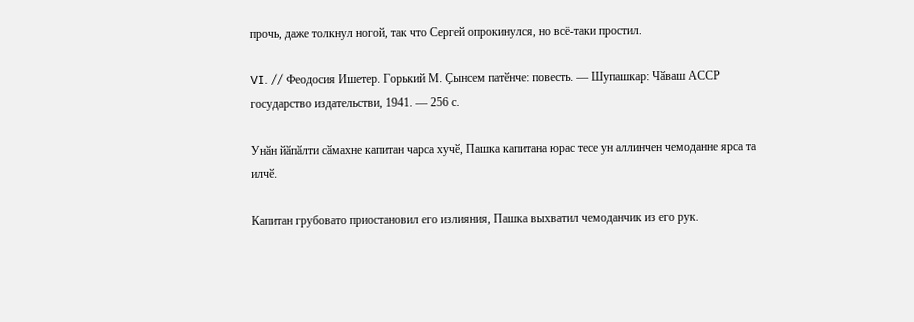прочь, даже толкнул ногой, так что Сергей опрокинулся, но всё-таки простил.

VI. // Феодосия Ишетер. Горький М. Ҫынсем патӗнче: повесть. — Шупашкар: Чӑваш АССР государство издательстви, 1941. — 256 с.

Унӑн йӑпӑлти сӑмахне капитан чарса хучӗ, Пашка капитана юрас тесе ун аллинчен чемоданне ярса та илчӗ.

Капитан грубовато приостановил его излияния, Пашка выхватил чемоданчик из его рук.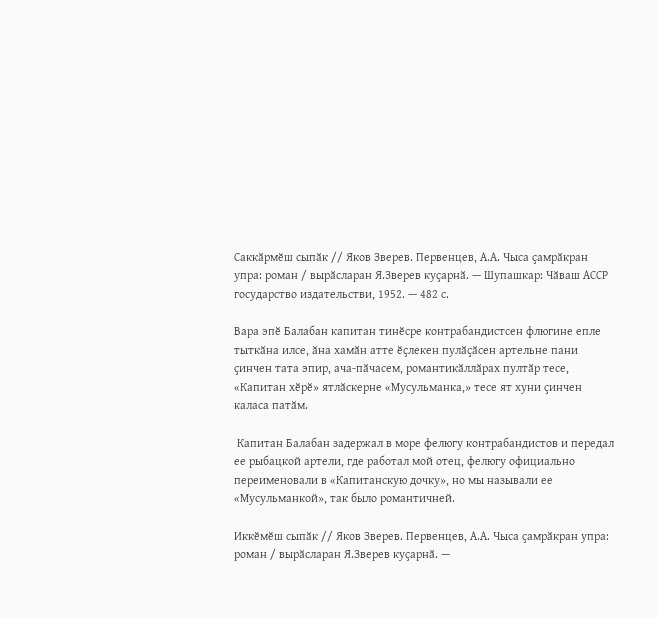Саккӑрмӗш сыпӑк // Яков Зверев. Первенцев, А.А. Чыса ҫамрӑкран упра: роман / вырӑсларан Я.Зверев куҫарнӑ. — Шупашкар: Чӑваш АССР государство издательстви, 1952. — 482 с.

Вара эпӗ Балабан капитан тинӗсре контрабандистсен флюгине епле тыткӑна илсе, ӑна хамӑн атте ӗҫлекен пулӑҫӑсен артельне пани ҫинчен тата эпир, ача-пӑчасем, романтикӑллӑрах пултӑр тесе, «Капитан хӗрӗ» ятлӑскерне «Мусульманка,» тесе ят хуни ҫинчен каласа патӑм.

 Капитан Балабан задержал в море фелюгу контрабандистов и передал ее рыбацкой артели, где работал мой отец, фелюгу официально переименовали в «Капитанскую дочку», но мы называли ее «Мусульманкой», так было романтичней.

Иккӗмӗш сыпӑк // Яков Зверев. Первенцев, А.А. Чыса ҫамрӑкран упра: роман / вырӑсларан Я.Зверев куҫарнӑ. —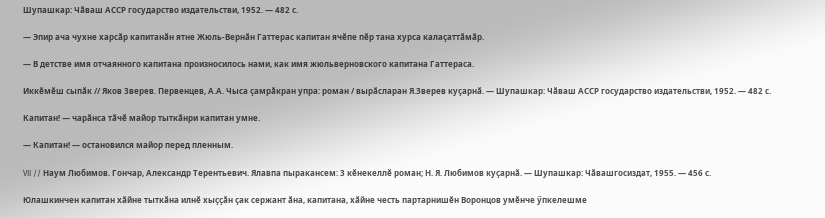Шупашкар: Чӑваш АССР государство издательстви, 1952. — 482 с.

— Эпир ача чухне харсӑр капитанӑн ятне Жюль-Вернӑн Гаттерас капитан ячӗпе пӗр тана хурса калаҫаттӑмӑр.

— В детстве имя отчаянного капитана произносилось нами, как имя жюльверновского капитана Гаттераса.

Иккӗмӗш сыпӑк // Яков Зверев. Первенцев, А.А. Чыса ҫамрӑкран упра: роман / вырӑсларан Я.Зверев куҫарнӑ. — Шупашкар: Чӑваш АССР государство издательстви, 1952. — 482 с.

Капитан! — чарӑнса тӑчӗ майор тыткӑнри капитан умне.

— Капитан! — остановился майор перед пленным.

VII // Наум Любимов. Гончар, Александр Терентьевич. Ялавпа пыракансем: 3 кӗнекеллӗ роман; Н. Я. Любимов куҫарнӑ. — Шупашкар: Чӑвашгосиздат, 1955. — 456 с.

Юлашкинчен капитан хӑйне тыткӑна илнӗ хыҫҫӑн ҫак сержант ӑна, капитана, хӑйне честь партарнишӗн Воронцов умӗнче ӳпкелешме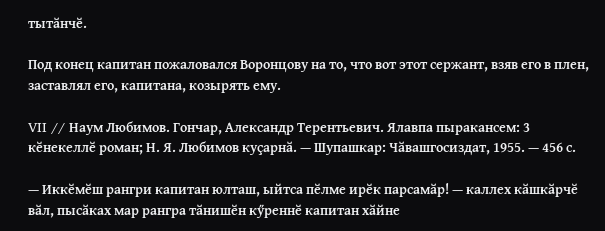тытӑнчӗ.

Под конец капитан пожаловался Воронцову на то, что вот этот сержант, взяв его в плен, заставлял его, капитана, козырять ему.

VII // Наум Любимов. Гончар, Александр Терентьевич. Ялавпа пыракансем: 3 кӗнекеллӗ роман; Н. Я. Любимов куҫарнӑ. — Шупашкар: Чӑвашгосиздат, 1955. — 456 с.

— Иккӗмӗш рангри капитан юлташ, ыйтса пӗлме ирӗк парсамӑр! — каллех кӑшкӑрчӗ вӑл, пысӑках мар рангра тӑнишӗн кӳреннӗ капитан хӑйне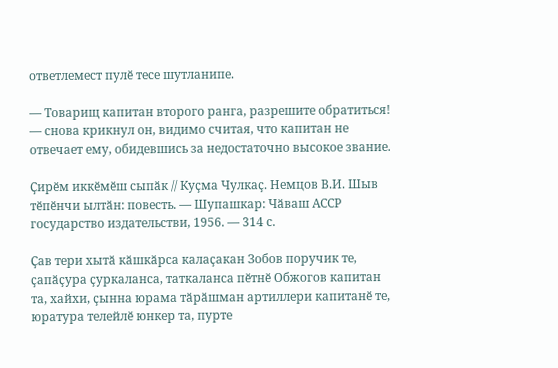ответлемест пулӗ тесе шутланипе.

— Товарищ капитан второго ранга, разрешите обратиться! — снова крикнул он, видимо считая, что капитан не отвечает ему, обидевшись за недостаточно высокое звание.

Ҫирӗм иккӗмӗш сыпӑк // Куҫма Чулкаҫ. Немцов В.И. Шыв тӗпӗнчи ылтӑн: повесть. — Шупашкар: Чӑваш АССР государство издательстви, 1956. — 314 с.

Ҫав тери хытӑ кӑшкӑрса калаҫакан Зобов поручик те, ҫапӑҫура ҫуркаланса, таткаланса пӗтнӗ Обжогов капитан та, хайхи, ҫынна юрама тӑрӑшман артиллери капитанӗ те, юратура телейлӗ юнкер та, пурте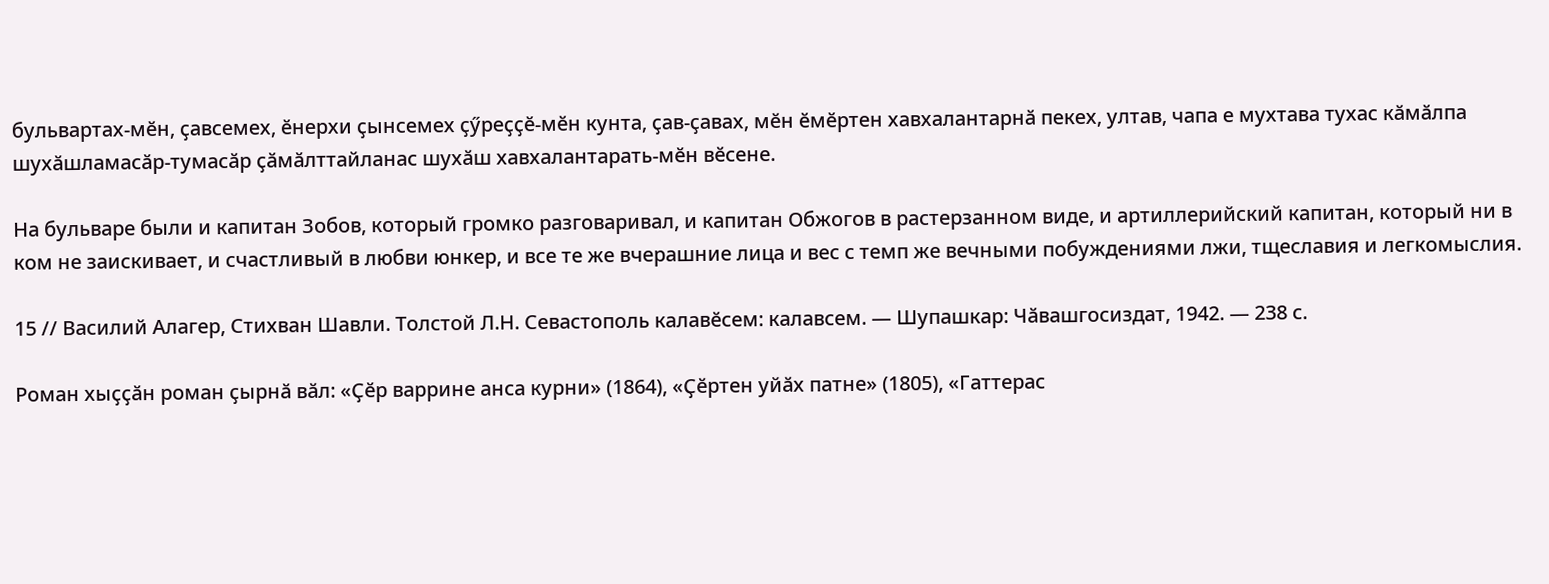бульвартах-мӗн, ҫавсемех, ӗнерхи ҫынсемех ҫӳреҫҫӗ-мӗн кунта, ҫав-ҫавах, мӗн ӗмӗртен хавхалантарнӑ пекех, ултав, чапа е мухтава тухас кӑмӑлпа шухӑшламасӑр-тумасӑр ҫӑмӑлттайланас шухӑш хавхалантарать-мӗн вӗсене.

На бульваре были и капитан Зобов, который громко разговаривал, и капитан Обжогов в растерзанном виде, и артиллерийский капитан, который ни в ком не заискивает, и счастливый в любви юнкер, и все те же вчерашние лица и вес с темп же вечными побуждениями лжи, тщеславия и легкомыслия.

15 // Василий Алагер, Стихван Шавли. Толстой Л.Н. Севастополь калавӗсем: калавсем. — Шупашкар: Чӑвашгосиздат, 1942. — 238 с.

Роман хыҫҫӑн роман ҫырнӑ вӑл: «Ҫӗр варрине анса курни» (1864), «Ҫӗртен уйӑх патне» (1805), «Гаттерас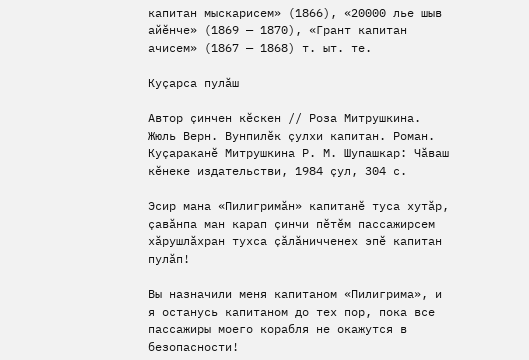капитан мыскарисем» (1866), «20000 лье шыв айӗнче» (1869 — 1870), «Грант капитан ачисем» (1867 — 1868) т. ыт. те.

Куҫарса пулӑш

Автор ҫинчен кӗскен // Роза Митрушкина. Жюль Верн. Вунпилӗк ҫулхи капитан. Роман. Куҫараканӗ Митрушкина Р. М. Шупашкар: Чӑваш кӗнеке издательстви, 1984 ҫул, 304 с.

Эсир мана «Пилигримӑн» капитанӗ туса хутӑр, ҫавӑнпа ман карап ҫинчи пӗтӗм пассажирсем хӑрушлӑхран тухса ҫӑлӑничченех эпӗ капитан пулӑп!

Вы назначили меня капитаном «Пилигрима», и я останусь капитаном до тех пор, пока все пассажиры моего корабля не окажутся в безопасности!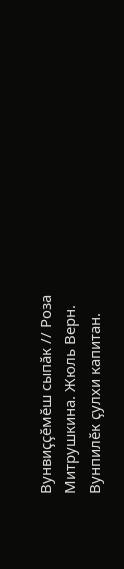Вунвиҫҫӗмӗш сыпӑк // Роза Митрушкина. Жюль Верн. Вунпилӗк ҫулхи капитан.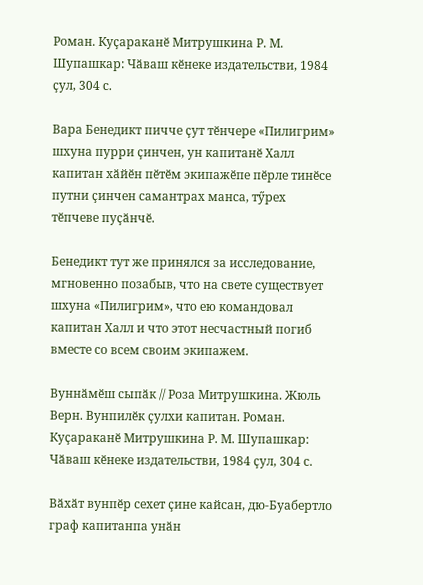Роман. Куҫараканӗ Митрушкина Р. М. Шупашкар: Чӑваш кӗнеке издательстви, 1984 ҫул, 304 с.

Вара Бенедикт пичче ҫут тӗнчере «Пилигрим» шхуна пурри ҫинчен, ун капитанӗ Халл капитан хӑйӗн пӗтӗм экипажӗпе пӗрле тинӗсе путни ҫинчен самантрах манса, тӳрех тӗпчеве пуҫӑнчӗ.

Бенедикт тут же принялся за исследование, мгновенно позабыв, что на свете существует шхуна «Пилигрим», что ею командовал капитан Халл и что этот несчастный погиб вместе со всем своим экипажем.

Вуннӑмӗш сыпӑк // Роза Митрушкина. Жюль Верн. Вунпилӗк ҫулхи капитан. Роман. Куҫараканӗ Митрушкина Р. М. Шупашкар: Чӑваш кӗнеке издательстви, 1984 ҫул, 304 с.

Вӑхӑт вунпӗр сехет ҫине кайсан, дю-Буабертло граф капитанпа унӑн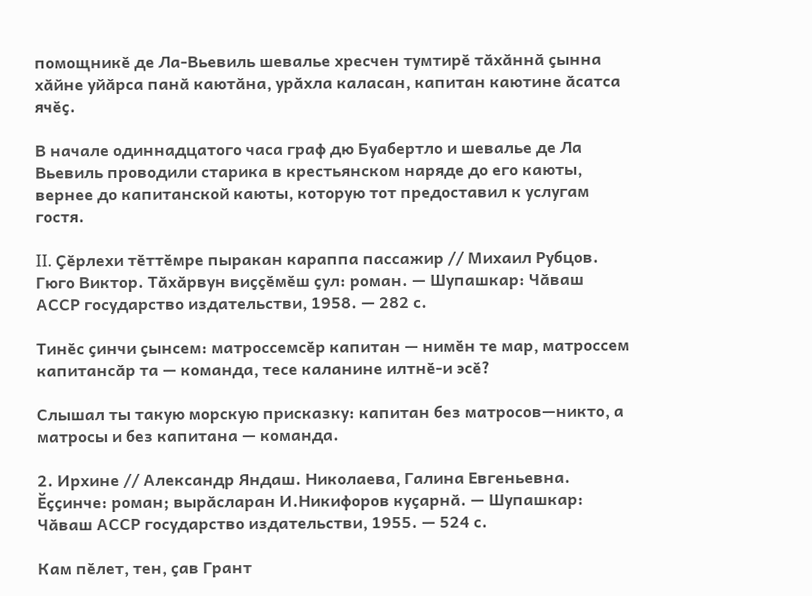помощникӗ де Ла-Вьевиль шевалье хресчен тумтирӗ тӑхӑннӑ ҫынна хӑйне уйӑрса панӑ каютӑна, урӑхла каласан, капитан каютине ӑсатса ячӗҫ.

В начале одиннадцатого часа граф дю Буабертло и шевалье де Ла Вьевиль проводили старика в крестьянском наряде до его каюты, вернее до капитанской каюты, которую тот предоставил к услугам гостя.

II. Ҫӗрлехи тӗттӗмре пыракан караппа пассажир // Михаил Рубцов. Гюго Виктор. Тӑхӑрвун виҫҫӗмӗш ҫул: роман. — Шупашкар: Чӑваш АССР государство издательстви, 1958. — 282 с.

Тинӗс ҫинчи ҫынсем: матроссемсӗр капитан — нимӗн те мар, матроссем капитансӑр та — команда, тесе каланине илтнӗ-и эсӗ?

Слышал ты такую морскую присказку: капитан без матросов—никто, а матросы и без капитана — команда.

2. Ирхине // Александр Яндаш. Николаева, Галина Евгеньевна. Ӗҫҫинче: роман; вырӑсларан И.Никифоров куҫарнӑ. — Шупашкар: Чӑваш АССР государство издательстви, 1955. — 524 с.

Кам пӗлет, тен, ҫав Грант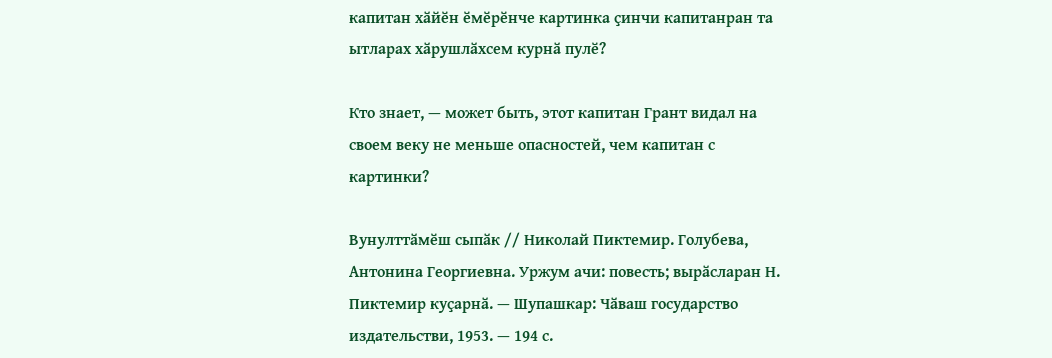капитан хӑйӗн ӗмӗрӗнче картинка ҫинчи капитанран та ытларах хӑрушлӑхсем курнӑ пулӗ?

Кто знает, — может быть, этот капитан Грант видал на своем веку не меньше опасностей, чем капитан с картинки?

Вунулттӑмӗш сыпӑк // Николай Пиктемир. Голубева, Антонина Георгиевна. Уржум ачи: повесть; вырӑсларан Н. Пиктемир куҫарнӑ. — Шупашкар: Чӑваш государство издательстви, 1953. — 194 с.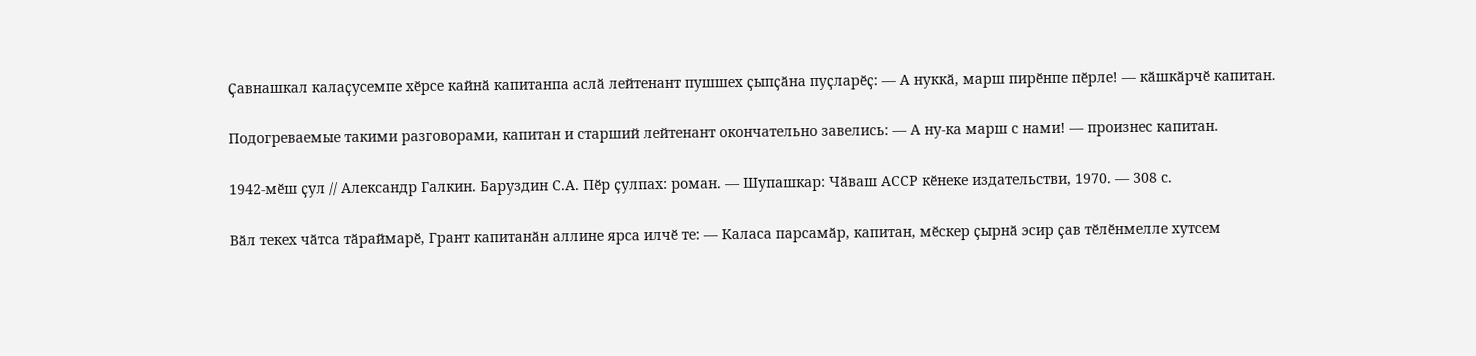Ҫавнашкал калаҫусемпе хӗрсе кайнӑ капитанпа аслӑ лейтенант пушшех ҫыпҫӑна пуҫларӗҫ: — А нуккӑ, марш пирӗнпе пӗрле! — кӑшкӑрчӗ капитан.

Подогреваемые такими разговорами, капитан и старший лейтенант окончательно завелись: — А ну-ка марш с нами! — произнес капитан.

1942-мӗш ҫул // Александр Галкин. Баруздин С.А. Пӗр ҫулпах: роман. — Шупашкар: Чӑваш АССР кӗнеке издательстви, 1970. — 308 с.

Вӑл текех чӑтса тӑраймарӗ, Грант капитанӑн аллине ярса илчӗ те: — Каласа парсамӑр, капитан, мӗскер ҫырнӑ эсир ҫав тӗлӗнмелле хутсем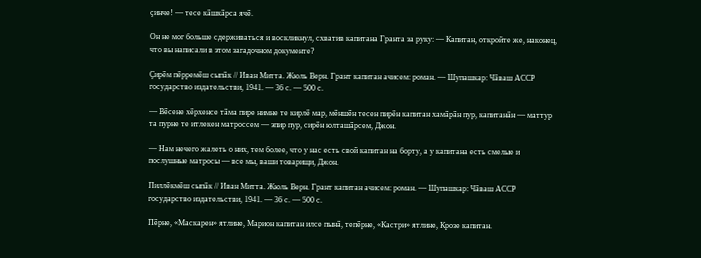ҫинче! — тесе кӑшкӑрса ячӗ.

Он не мог больше сдерживаться и воскликнул, схватив капитана Гранта за руку: — Капитан, откройте же, наконец, что вы написали в этом загадочном документе?

Ҫирӗм пӗрремӗш сыпӑк // Иван Митта. Жюль Верн. Грант капитан ачисем: роман. — Шупашкар: Чӑваш АССР государство издательстви, 1941. — 36 с. — 500 с.

— Вӗсене хӗрхенсе тӑма пире нимне те кирлӗ мар, мӗншӗн тесен пирӗн капитан хамӑрӑн пур, капитанӑн — маттур та пурне те итлекен матроссем — эпир пур, сирӗн юлташӑрсем, Джон.

— Нам нечего жалеть о них, тем более, что у нас есть свой капитан на борту, а у капитана есть смелые и послушные матросы — все мы, ваши товарищи, Джон.

Пиллӗкмӗш сыпӑк // Иван Митта. Жюль Верн. Грант капитан ачисем: роман. — Шупашкар: Чӑваш АССР государство издательстви, 1941. — 36 с. — 500 с.

Пӗрне, «Маскарен» ятлине, Марион капитан илсе пынӑ, тепӗрне, «Кастри» ятлине, Крозе капитан.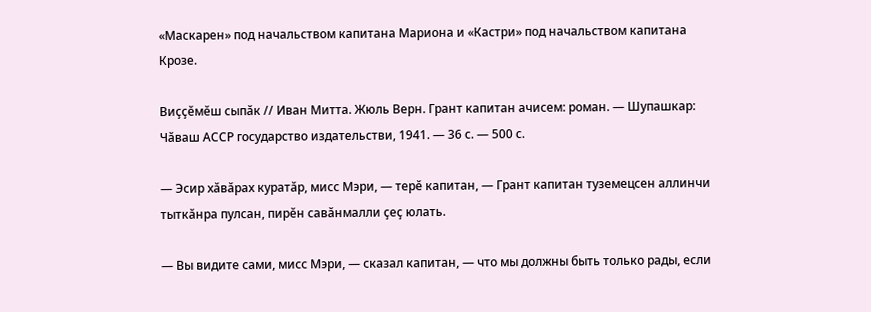«Маскарен» под начальством капитана Мариона и «Кастри» под начальством капитана Крозе.

Виҫҫӗмӗш сыпӑк // Иван Митта. Жюль Верн. Грант капитан ачисем: роман. — Шупашкар: Чӑваш АССР государство издательстви, 1941. — 36 с. — 500 с.

— Эсир хӑвӑрах куратӑр, мисс Мэри, — терӗ капитан, — Грант капитан туземецсен аллинчи тыткӑнра пулсан, пирӗн савӑнмалли ҫеҫ юлать.

— Вы видите сами, мисс Мэри, — сказал капитан, — что мы должны быть только рады, если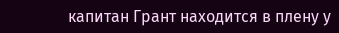капитан Грант находится в плену у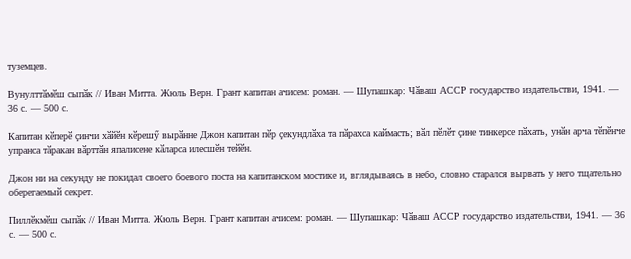туземцев.

Вунулттӑмӗш сыпӑк // Иван Митта. Жюль Верн. Грант капитан ачисем: роман. — Шупашкар: Чӑваш АССР государство издательстви, 1941. — 36 с. — 500 с.

Капитан кӗперӗ ҫинчи хӑйӗн кӗрешӳ вырӑнне Джон капитан пӗр ҫекундлӑха та пӑрахса каймасть; вӑл пӗлӗт ҫине тинкерсе пӑхать, унӑн арча тӗпӗнче упранса тӑракан вӑрттӑн япалисене кӑларса илесшӗн тейӗн.

Джон ни на секунду не покидал своего боевого поста на капитанском мостике и, вглядываясь в небо, словно старался вырвать у него тщательно оберегаемый секрет.

Пиллӗкмӗш сыпӑк // Иван Митта. Жюль Верн. Грант капитан ачисем: роман. — Шупашкар: Чӑваш АССР государство издательстви, 1941. — 36 с. — 500 с.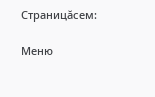Страницăсем:

Меню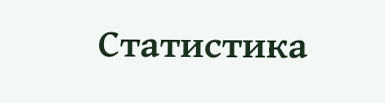Статистика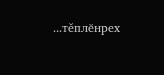...тĕплӗнрех